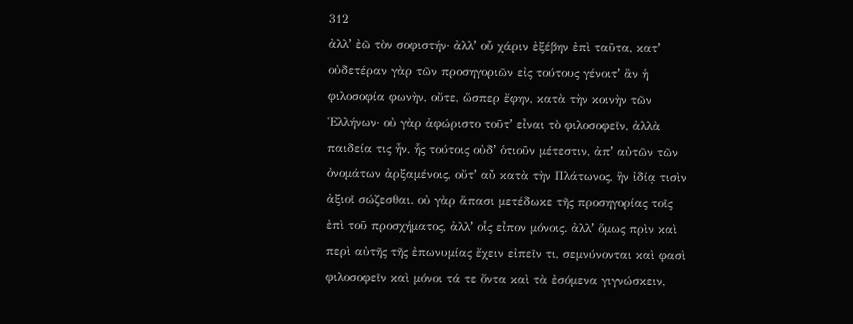312
ἀλλʼ ἐῶ τὸν σοφιστήν· ἀλλʼ οὗ χάριν ἐξέβην ἐπὶ ταῦτα, κατʼ οὐδετέραν γὰρ τῶν προσηγοριῶν εἰς τούτους γένοιτʼ ἂν ἡ φιλοσοφία φωνὴν, οὔτε, ὥσπερ ἔφην, κατὰ τὴν κοινὴν τῶν Ἑλλήνων· οὐ γὰρ ἀφώριστο τοῦτʼ εἶναι τὸ φιλοσοφεῖν, ἀλλὰ παιδεία τις ἦν, ἧς τούτοις οὐδʼ ὁτιοῦν μέτεστιν, ἀπʼ αὐτῶν τῶν ὀνομάτων ἀρξαμένοις, οὔτʼ αὖ κατὰ τὴν Πλάτωνος, ἣν ἰδίᾳ τισὶν ἀξιοῖ σώζεσθαι. οὐ γὰρ ἅπασι μετέδωκε τῆς προσηγορίας τοῖς ἐπὶ τοῦ προσχήματος, ἀλλʼ οἷς εἶπον μόνοις. ἀλλʼ ὅμως πρὶν καὶ περὶ αὐτῆς τῆς ἐπωνυμίας ἔχειν εἰπεῖν τι, σεμνύνονται καὶ φασὶ φιλοσοφεῖν καὶ μόνοι τά τε ὄντα καὶ τὰ ἐσόμενα γιγνώσκειν,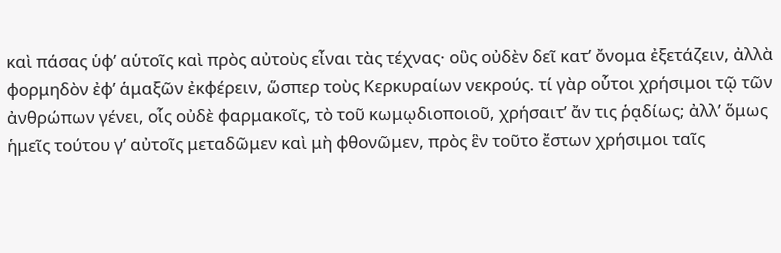καὶ πάσας ὑφʼ αὑτοῖς καὶ πρὸς αὐτοὺς εἶναι τὰς τέχνας· οὓς οὐδὲν δεῖ κατʼ ὄνομα ἐξετάζειν, ἀλλὰ φορμηδὸν ἐφʼ ἁμαξῶν ἐκφέρειν, ὥσπερ τοὺς Κερκυραίων νεκρούς. τί γὰρ οὗτοι χρήσιμοι τῷ τῶν ἀνθρώπων γένει, οἷς οὐδὲ φαρμακοῖς, τὸ τοῦ κωμῳδιοποιοῦ, χρήσαιτʼ ἄν τις ῥᾳδίως; ἀλλʼ ὅμως ἡμεῖς τούτου γʼ αὐτοῖς μεταδῶμεν καὶ μὴ φθονῶμεν, πρὸς ἓν τοῦτο ἔστων χρήσιμοι ταῖς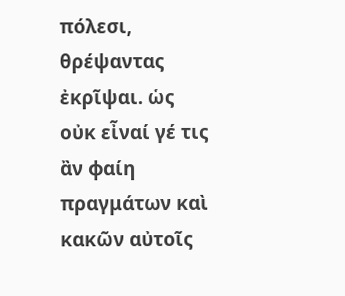πόλεσι, θρέψαντας ἐκρῖψαι. ὡς οὐκ εἶναί γέ τις ἂν φαίη πραγμάτων καὶ κακῶν αὐτοῖς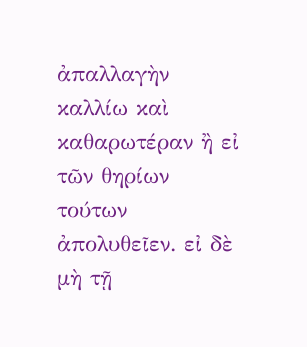ἀπαλλαγὴν καλλίω καὶ καθαρωτέραν ἢ εἰ τῶν θηρίων τούτων ἀπολυθεῖεν. εἰ δὲ μὴ τῇ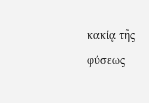κακίᾳ τῆς φύσεως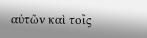αὐτῶν καὶ τοῖς